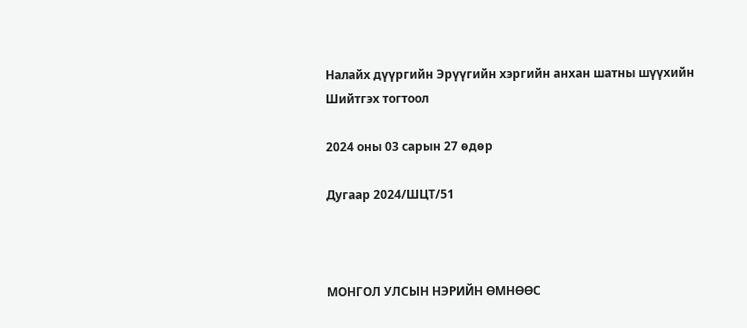Налайх дүүргийн Эрүүгийн хэргийн анхан шатны шүүхийн Шийтгэх тогтоол

2024 оны 03 сарын 27 өдөр

Дугаар 2024/ШЦТ/51



МОНГОЛ УЛСЫН НЭРИЙН ӨМНӨӨС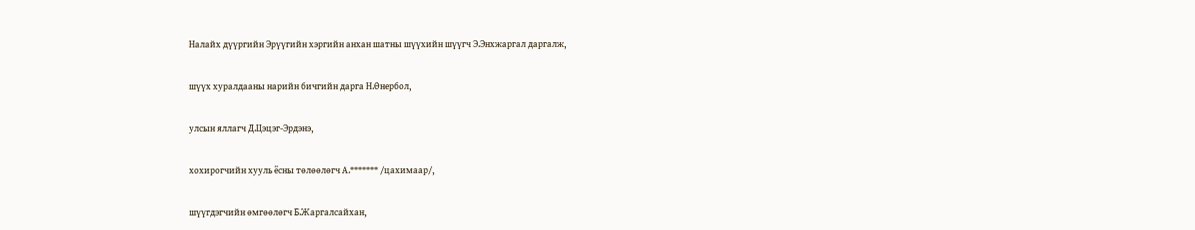Налайх дүүргийн Эрүүгийн хэргийн анхан шатны шүүхийн шүүгч Э.Энхжаргал даргалж,

шүүх хуралдааны нарийн бичгийн дарга Н.Өнербол,

улсын яллагч Д.Цэцэг-Эрдэнэ,

хохирогчийн хууль ёсны төлөөлөгч А.******* /цахимаар/,

шүүгдэгчийн өмгөөлөгч Б.Жаргалсайхан,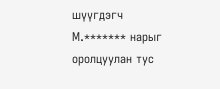шүүгдэгч М.******* нарыг оролцуулан тус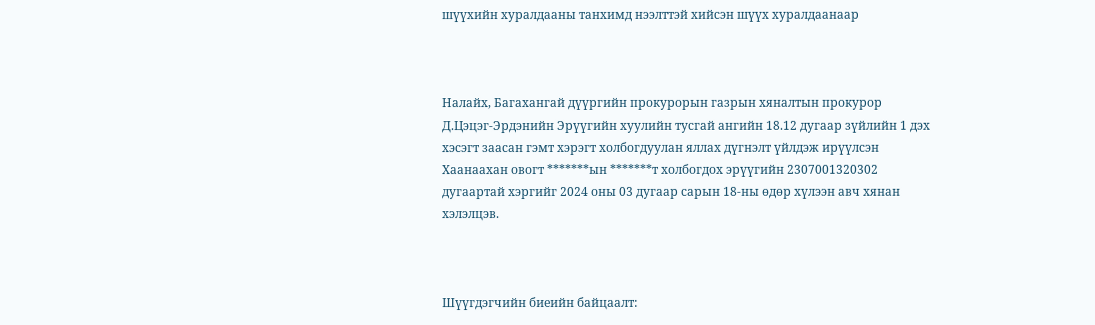шүүхийн хуралдааны танхимд нээлттэй хийсэн шүүх хуралдаанаар



Налайх, Багахангай дүүргийн прокурорын газрын хяналтын прокурор Д.Цэцэг-Эрдэнийн Эрүүгийн хуулийн тусгай ангийн 18.12 дугаар зүйлийн 1 дэх хэсэгт заасан гэмт хэрэгт холбогдуулан яллах дүгнэлт үйлдэж ирүүлсэн Хаанаахан овогт *******ын *******т холбогдох эрүүгийн 2307001320302 дугаартай хэргийг 2024 оны 03 дугаар сарын 18-ны өдөр хүлээн авч хянан хэлэлцэв.



Шүүгдэгчийн биеийн байцаалт: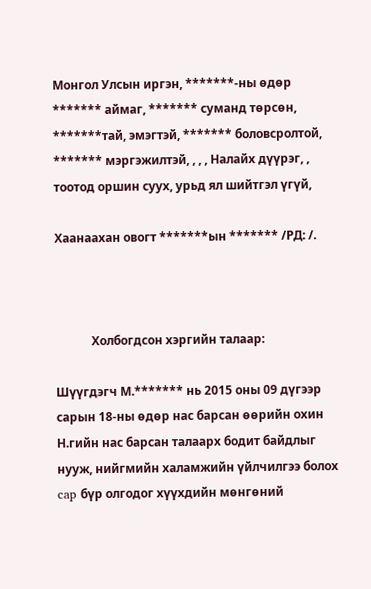Монгол Улсын иргэн, *******-ны өдөр ******* аймаг, ******* суманд төрсөн, *******тай, эмэгтэй, ******* боловсролтой, ******* мэргэжилтэй, , , , Налайх дүүрэг, , тоотод оршин суух, урьд ял шийтгэл үгүй,

Хаанаахан овогт *******ын ******* /РД: /.



            Холбогдсон хэргийн талаар:

Шүүгдэгч М.******* нь 2015 оны 09 дүгээр сарын 18-ны өдөр нас барсан өөрийн охин Н.гийн нас барсан талаарх бодит байдлыг нууж, нийгмийн халамжийн үйлчилгээ болох cap бүр олгодог хүүхдийн мөнгөний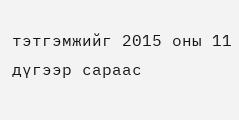тэтгэмжийг 2015 оны 11 дүгээр сараас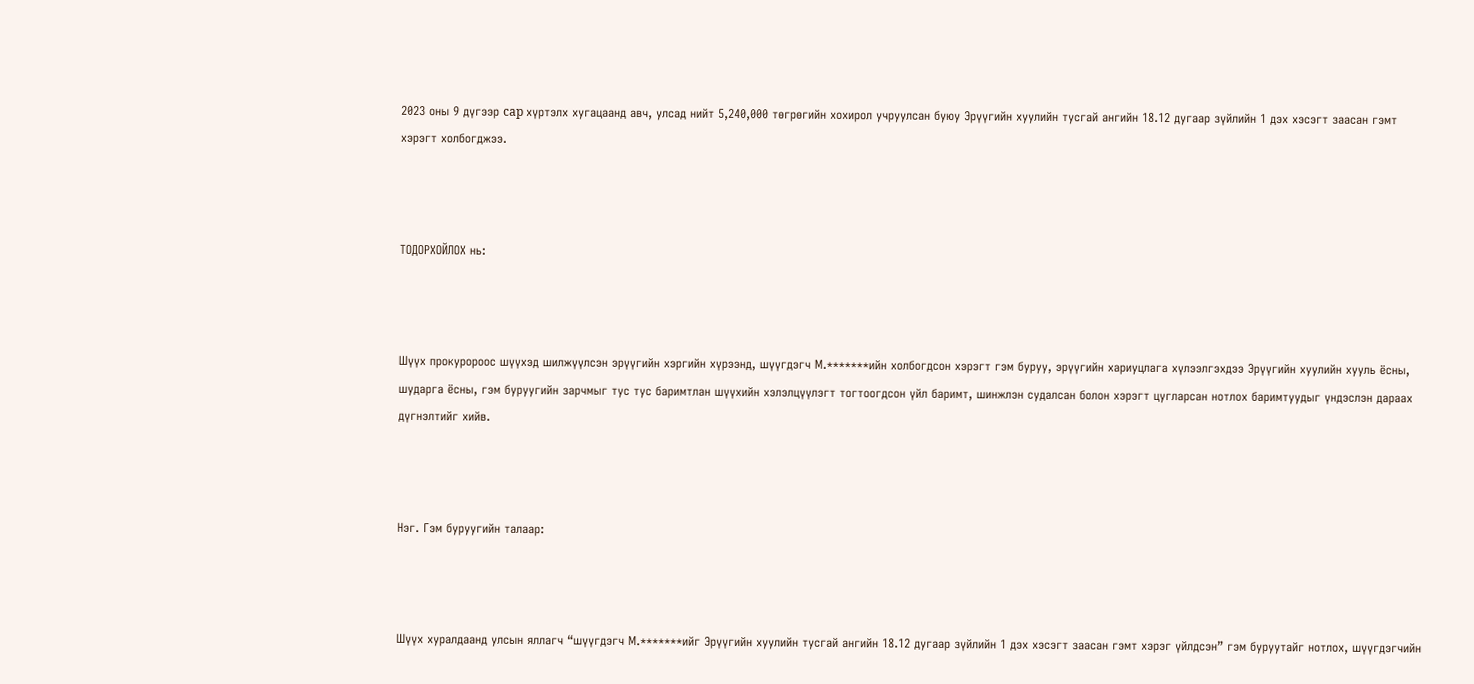2023 оны 9 дүгээр cap хүртэлх хугацаанд авч, улсад нийт 5,240,000 төгрөгийн хохирол учруулсан буюу Эрүүгийн хуулийн тусгай ангийн 18.12 дугаар зүйлийн 1 дэх хэсэгт заасан гэмт хэрэгт холбогджээ.



ТОДОРХОЙЛОХ нь:



Шүүх прокуророос шүүхэд шилжүүлсэн эрүүгийн хэргийн хүрээнд, шүүгдэгч М.*******ийн холбогдсон хэрэгт гэм буруу, эрүүгийн хариуцлага хүлээлгэхдээ Эрүүгийн хуулийн хууль ёсны, шударга ёсны, гэм буруугийн зарчмыг тус тус баримтлан шүүхийн хэлэлцүүлэгт тогтоогдсон үйл баримт, шинжлэн судалсан болон хэрэгт цугларсан нотлох баримтуудыг үндэслэн дараах дүгнэлтийг хийв.



Нэг. Гэм буруугийн талаар:



Шүүх хуралдаанд улсын яллагч “шүүгдэгч М.*******ийг Эрүүгийн хуулийн тусгай ангийн 18.12 дугаар зүйлийн 1 дэх хэсэгт заасан гэмт хэрэг үйлдсэн” гэм буруутайг нотлох, шүүгдэгчийн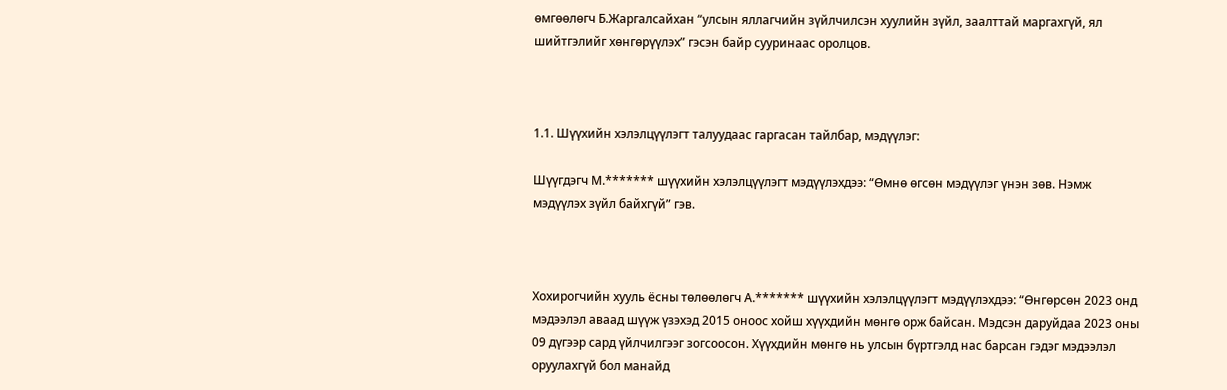өмгөөлөгч Б.Жаргалсайхан “улсын яллагчийн зүйлчилсэн хуулийн зүйл, заалттай маргахгүй, ял шийтгэлийг хөнгөрүүлэх” гэсэн байр сууринаас оролцов.



1.1. Шүүхийн хэлэлцүүлэгт талуудаас гаргасан тайлбар, мэдүүлэг:

Шүүгдэгч М.******* шүүхийн хэлэлцүүлэгт мэдүүлэхдээ: “Өмнө өгсөн мэдүүлэг үнэн зөв. Нэмж мэдүүлэх зүйл байхгүй” гэв.



Хохирогчийн хууль ёсны төлөөлөгч А.******* шүүхийн хэлэлцүүлэгт мэдүүлэхдээ: “Өнгөрсөн 2023 онд мэдээлэл аваад шүүж үзэхэд 2015 оноос хойш хүүхдийн мөнгө орж байсан. Мэдсэн даруйдаа 2023 оны 09 дүгээр сард үйлчилгээг зогсоосон. Хүүхдийн мөнгө нь улсын бүртгэлд нас барсан гэдэг мэдээлэл оруулахгүй бол манайд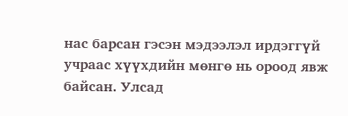нас барсан гэсэн мэдээлэл ирдэггүй учраас хүүхдийн мөнгө нь ороод явж байсан. Улсад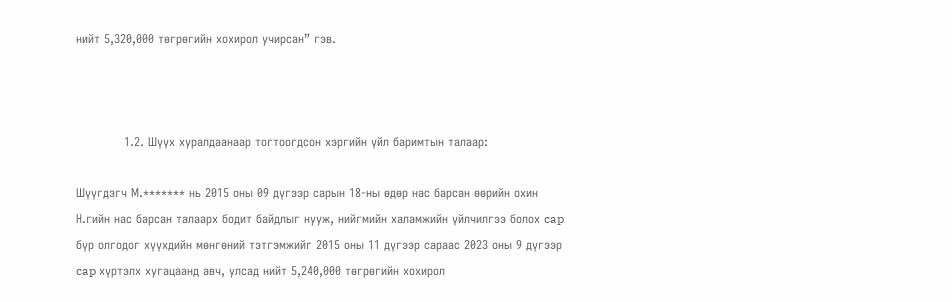нийт 5,320,000 төгрөгийн хохирол учирсан” гэв.



            1.2. Шүүх хуралдаанаар тогтоогдсон хэргийн үйл баримтын талаар:

Шүүгдэгч М.******* нь 2015 оны 09 дүгээр сарын 18-ны өдөр нас барсан өөрийн охин Н.гийн нас барсан талаарх бодит байдлыг нууж, нийгмийн халамжийн үйлчилгээ болох cap бүр олгодог хүүхдийн мөнгөний тэтгэмжийг 2015 оны 11 дүгээр сараас 2023 оны 9 дүгээр cap хүртэлх хугацаанд авч, улсад нийт 5,240,000 төгрөгийн хохирол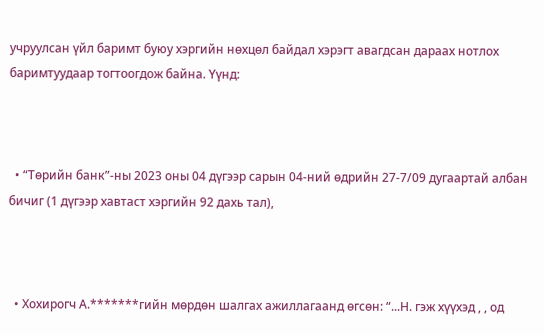учруулсан үйл баримт буюу хэргийн нөхцөл байдал хэрэгт авагдсан дараах нотлох баримтуудаар тогтоогдож байна. Үүнд:



  • “Төрийн банк”-ны 2023 оны 04 дүгээр сарын 04-ний өдрийн 27-7/09 дугаартай албан бичиг (1 дүгээр хавтаст хэргийн 92 дахь тал),



  • Хохирогч А.*******гийн мөрдөн шалгах ажиллагаанд өгсөн: “...Н. гэж хүүхэд , , од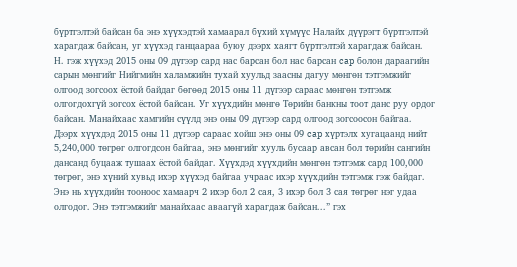бүртгэлтэй байсан ба энэ хүүхэдтэй хамаарал бүхий хүмүүс Налайх дүүрэгт бүртгэлтэй харагдаж байсан, уг хүүхэд ганцаараа буюу дээрх хаягт бүртгэлтэй харагдаж байсан. Н. гэж хүүхэд 2015 оны 09 дүгээр сард нас барсан бол нас барсан cap болон дараагийн сарын мөнгийг Нийгмийн халамжийн тухай хуульд заасны дагуу мөнгөн тэтгэмжийг олгоод зогсоох ёстой байдаг бөгөөд 2015 оны 11 дүгээр сараас мөнгөн тэтгэмж олгогдохгүй зогсох ёстой байсан. Уг хүүхдийн мөнгө Төрийн банкны тоот данс руу ордог байсан. Манайхаас хамгийн сүүлд энэ оны 09 дүгээр сард олгоод зогсоосон байгаа. Дээрх хүүхдэд 2015 оны 11 дүгээр сараас хойш энэ оны 09 cap хүртэлх хугацаанд нийт 5,240,000 төгрөг олгогдсон байгаа, энэ мөнгийг хууль бусаар авсан бол төрийн сангийн дансанд буцааж тушаах ёстой байдаг. Хүүхдэд хүүхдийн мөнгөн тэтгэмж сард 100,000 төгрөг, энэ хүний хувьд ихэр хүүхэд байгаа учраас ихэр хүүхдийн тэтгэмж гэж байдаг. Энэ нь хүүхдийн тооноос хамаарч 2 ихэр бол 2 сая, 3 ихэр бол 3 сая төгрөг нэг удаа олгодог. Энэ тэтгэмжийг манайхаас аваагүй харагдаж байсан...” гэх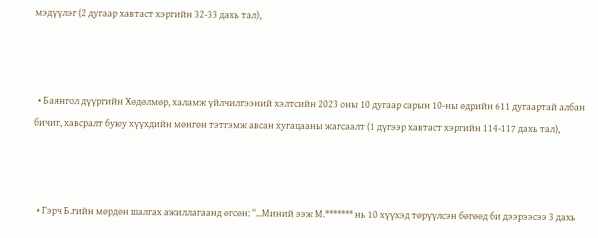мэдүүлэг (2 дугаар хавтаст хэргийн 32-33 дахь тал),



  • Баянгол дүүргийн Хөдөлмөр, халамж үйлчилгээний хэлтсийн 2023 оны 10 дугаар сарын 10-ны өдрийн 611 дугаартай албан бичиг, хавсралт буюу хүүхдийн мөнгөн тэтгэмж авсан хугацааны жагсаалт (1 дүгээр хавтаст хэргийн 114-117 дахь тал),



  • Гэрч Б.гийн мөрдөн шалгах ажиллагаанд өгсөн: “...Миний ээж М.******* нь 10 хүүхэд төрүүлсэн бөгөөд би дээрээсээ 3 дахь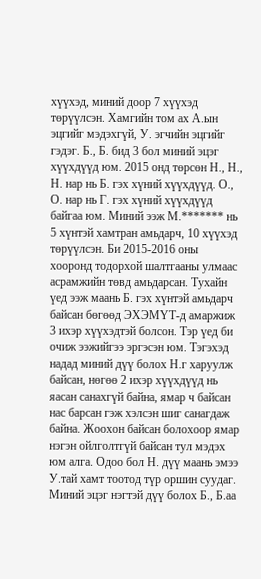хүүхэд, миний доор 7 хүүхэд төрүүлсэн. Хамгийн том ах А.ын эцгийг мэдэхгүй, У. эгчийн эцгийг гэдэг. Б., Б. бид 3 бол миний эцэг хүүхдүүд юм. 2015 онд төрсөн Н., Н., Н. нар нь Б. гэх хүний хүүхдүүд. О., О. нар нь Г. гэх хүний хүүхдүүд байгаа юм. Миний ээж М.******* нь 5 хүнтэй хамтран амьдарч, 10 хүүхэд төрүүлсэн. Би 2015-2016 оны хооронд тодорхой шалтгааны улмаас асрамжийн төвд амьдарсан. Тухайн үед ээж маань Б. гэх хүнтэй амьдарч байсан бөгөөд ЭХЭМҮТ-д амаржиж 3 ихэр хүүхэдтэй болсон. Тэр үед би очиж ээжийгээ эргэсэн юм. Тэгэхэд надад миний дүү болох Н.г харуулж байсан, нөгөө 2 ихэр хүүхдүүд нь яасан санахгүй байна, ямар ч байсан нас барсан гэж хэлсэн шиг санагдаж байна. Жоохон байсан болохоор ямар нэгэн ойлголтгүй байсан тул мэдэх юм алга. Одоо бол Н. дүү маань эмээ У.тай хамт тоотод түр оршин суудаг. Миний эцэг нэгтэй дүү болох Б., Б.аа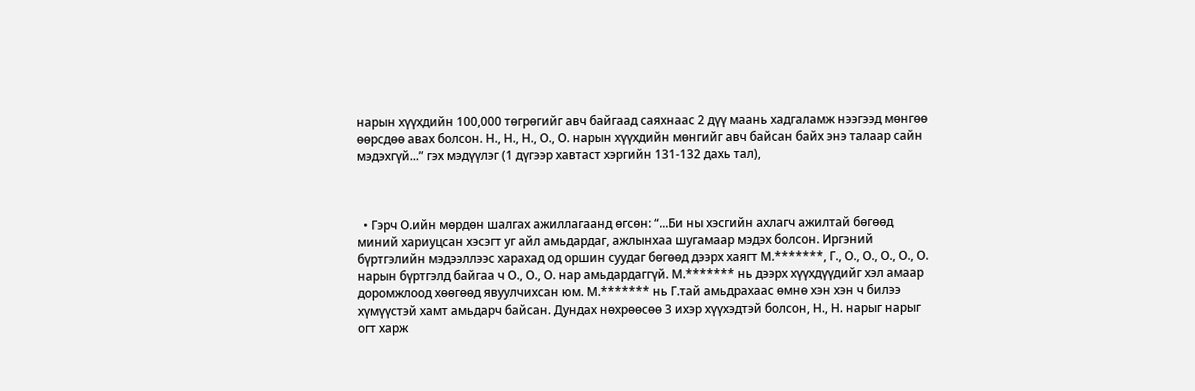нарын хүүхдийн 100,000 төгрөгийг авч байгаад саяхнаас 2 дүү маань хадгаламж нээгээд мөнгөө өөрсдөө авах болсон. Н., Н., Н., О., О. нарын хүүхдийн мөнгийг авч байсан байх энэ талаар сайн мэдэхгүй...” гэх мэдүүлэг (1 дүгээр хавтаст хэргийн 131-132 дахь тал),



  • Гэрч О.ийн мөрдөн шалгах ажиллагаанд өгсөн: “...Би ны хэсгийн ахлагч ажилтай бөгөөд миний хариуцсан хэсэгт уг айл амьдардаг, ажлынхаа шугамаар мэдэх болсон. Иргэний бүртгэлийн мэдээллээс харахад од оршин суудаг бөгөөд дээрх хаягт М.*******, Г., О., О., О., О., О. нарын бүртгэлд байгаа ч О., О., О. нар амьдардаггүй. М.******* нь дээрх хүүхдүүдийг хэл амаар доромжлоод хөөгөөд явуулчихсан юм. М.******* нь Г.тай амьдрахаас өмнө хэн хэн ч билээ хүмүүстэй хамт амьдарч байсан. Дундах нөхрөөсөө 3 ихэр хүүхэдтэй болсон, Н., Н. нарыг нарыг огт харж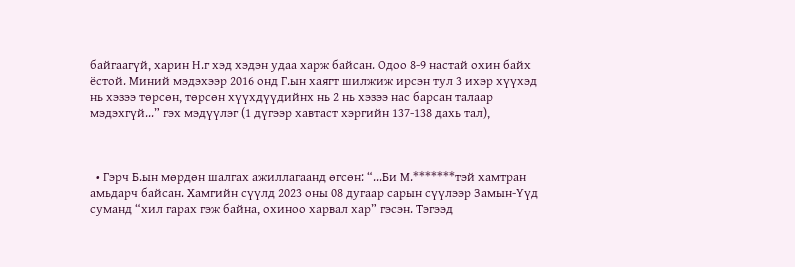байгаагүй, харин Н.г хэд хэдэн удаа харж байсан. Одоо 8-9 настай охин байх ёстой. Миний мэдэхээр 2016 онд Г.ын хаягт шилжиж ирсэн тул 3 ихэр хүүхэд нь хэзээ төрсөн, төрсөн хүүхдүүдийнх нь 2 нь хэзээ нас барсан талаар мэдэхгүй...” гэх мэдүүлэг (1 дүгээр хавтаст хэргийн 137-138 дахь тал),



  • Гэрч Б.ын мөрдөн шалгах ажиллагаанд өгсөн: “...Би М.*******тэй хамтран амьдарч байсан. Хамгийн сүүлд 2023 оны 08 дугаар сарын сүүлээр Замын-Үүд суманд “хил гарах гэж байна, охиноо харвал хар” гэсэн. Тэгээд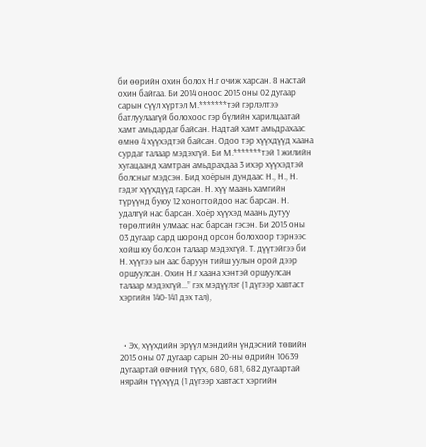би өөрийн охин болох Н.г очиж харсан. 8 настай охин байгаа. Би 2014 оноос 2015 оны 02 дугаар сарын сүүл хүртэл М.*******тэй гэрлэлтээ батлуулаагүй болохоос гэр бүлийн харилцаатай хамт амьдардаг байсан. Надтай хамт амьдрахаас өмнө 4 хүүхэдтэй байсан. Одоо тэр хүүхдүүд хаана сурдаг талаар мэдэхгүй. Би М.*******тэй 1 жилийн хугацаанд хамтран амьдрахдаа 3 ихэр хүүхэдтэй болсныг мэдсэн. Бид хоёрын дундаас Н., Н., Н. гэдэг хүүхдүүд гарсан. Н. хүү маань хамгийн түрүүнд буюу 12 хоногтойдоо нас барсан. Н. удалгүй нас барсан. Хоёр хүүхэд маань дутуу төрөлтийн улмаас нас барсан гэсэн. Би 2015 оны 03 дугаар сард шоронд орсон болохоор тэрнээс хойш юу болсон талаар мэдэхгүй. Т. дүүтэйгээ би Н. хүүгээ ын аас баруун тийш уулын орой дээр оршуулсан. Охин Н.г хаана хэнтэй оршуулсан талаар мэдэхгүй...” гэх мэдүүлэг (1 дүгээр хавтаст хэргийн 140-141 дэх тал),



  • Эх, хүүхдийн эрүүл мэндийн үндэсний төвийн 2015 оны 07 дугаар сарын 20-ны өдрийн 10639 дугаартай өвчний түүх, 680, 681, 682 дугаартай нярайн түүхүүд (1 дүгээр хавтаст хэргийн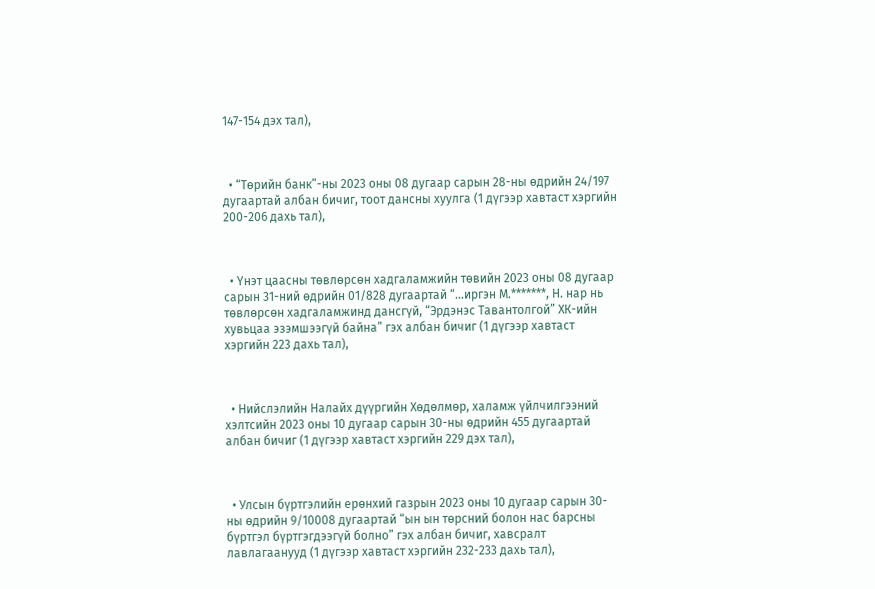147-154 дэх тал),



  • “Төрийн банк”-ны 2023 оны 08 дугаар сарын 28-ны өдрийн 24/197 дугаартай албан бичиг, тоот дансны хуулга (1 дүгээр хавтаст хэргийн 200-206 дахь тал),



  • Үнэт цаасны төвлөрсөн хадгаламжийн төвийн 2023 оны 08 дугаар сарын 31-ний өдрийн 01/828 дугаартай “...иргэн М.*******, Н. нар нь төвлөрсөн хадгаламжинд дансгүй, “Эрдэнэс Тавантолгой” ХК-ийн хувьцаа эзэмшээгүй байна” гэх албан бичиг (1 дүгээр хавтаст хэргийн 223 дахь тал),



  • Нийслэлийн Налайх дүүргийн Хөдөлмөр, халамж үйлчилгээний хэлтсийн 2023 оны 10 дугаар сарын 30-ны өдрийн 455 дугаартай албан бичиг (1 дүгээр хавтаст хэргийн 229 дэх тал),



  • Улсын бүртгэлийн ерөнхий газрын 2023 оны 10 дугаар сарын 30-ны өдрийн 9/10008 дугаартай “ын ын төрсний болон нас барсны бүртгэл бүртгэгдээгүй болно” гэх албан бичиг, хавсралт лавлагаанууд (1 дүгээр хавтаст хэргийн 232-233 дахь тал),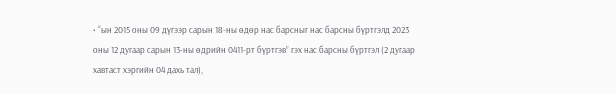• “ын 2015 оны 09 дүгээр сарын 18-ны өдөр нас барсныг нас барсны бүртгэлд 2023 оны 12 дугаар сарын 13-ны өдрийн 0411-рт бүртгэв” гэх нас барсны бүртгэл (2 дугаар хавтаст хэргийн 04 дахь тал),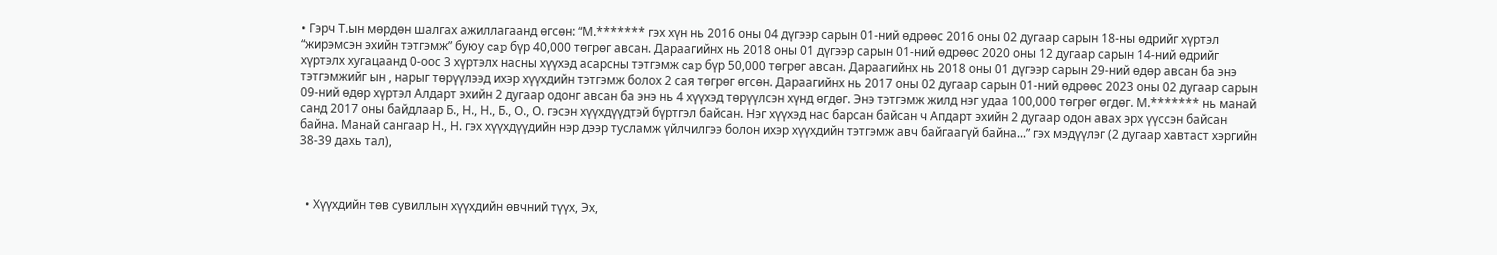• Гэрч Т.ын мөрдөн шалгах ажиллагаанд өгсөн: “М.******* гэх хүн нь 2016 оны 04 дүгээр сарын 01-ний өдрөөс 2016 оны 02 дугаар сарын 18-ны өдрийг хүртэл “жирэмсэн эхийн тэтгэмж” буюу cap бүр 40,000 төгрөг авсан. Дараагийнх нь 2018 оны 01 дүгээр сарын 01-ний өдрөөс 2020 оны 12 дугаар сарын 14-ний өдрийг хүртэлх хугацаанд 0-оос 3 хүртэлх насны хүүхэд асарсны тэтгэмж cap бүр 50,000 төгрөг авсан. Дараагийнх нь 2018 оны 01 дүгээр сарын 29-ний өдөр авсан ба энэ тэтгэмжийг ын , нарыг төрүүлээд ихэр хүүхдийн тэтгэмж болох 2 сая төгрөг өгсөн. Дараагийнх нь 2017 оны 02 дугаар сарын 01-ний өдрөөс 2023 оны 02 дугаар сарын 09-ний өдөр хүртэл Алдарт эхийн 2 дугаар одонг авсан ба энэ нь 4 хүүхэд төрүүлсэн хүнд өгдөг. Энэ тэтгэмж жилд нэг удаа 100,000 төгрөг өгдөг. М.******* нь манай санд 2017 оны байдлаар Б., Н., Н., Б., О., О. гэсэн хүүхдүүдтэй бүртгэл байсан. Нэг хүүхэд нас барсан байсан ч Апдарт эхийн 2 дугаар одон авах эрх үүссэн байсан байна. Манай сангаар Н., Н. гэх хүүхдүүдийн нэр дээр тусламж үйлчилгээ болон ихэр хүүхдийн тэтгэмж авч байгаагүй байна...” гэх мэдүүлэг (2 дугаар хавтаст хэргийн 38-39 дахь тал),



  • Хүүхдийн төв сувиллын хүүхдийн өвчний түүх, Эх,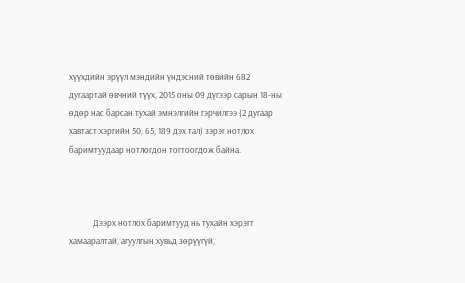хүүхдийн эрүүл мэндийн үндэсний төвийн 682 дугаартай өвчний түүх, 2015 оны 09 дүгээр сарын 18-ны өдөр нас барсан тухай эмнэлгийн гэрчилгээ (2 дугаар хавтаст хэргийн 50, 65, 189 дэх тал) зэрэг нотлох баримтуудаар нотлогдон тогтоогдож байна.



            Дээрх нотлох баримтууд нь тухайн хэрэгт хамааралтай, агуулгын хувьд зөрүүгүй,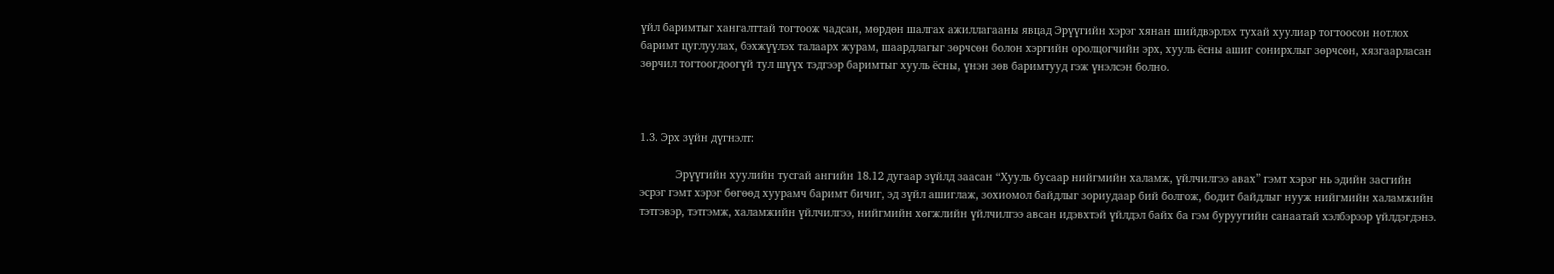үйл баримтыг хангалттай тогтоож чадсан, мөрдөн шалгах ажиллагааны явцад Эрүүгийн хэрэг хянан шийдвэрлэх тухай хуулиар тогтоосон нотлох баримт цуглуулах, бэхжүүлэх талаарх журам, шаардлагыг зөрчсөн болон хэргийн оролцогчийн эрх, хууль ёсны ашиг сонирхлыг зөрчсөн, хязгаарласан зөрчил тогтоогдоогүй тул шүүх тэдгээр баримтыг хууль ёсны, үнэн зөв баримтууд гэж үнэлсэн болно.



1.3. Эрх зүйн дүгнэлт:

            Эрүүгийн хуулийн тусгай ангийн 18.12 дугаар зүйлд заасан “Хууль бусаар нийгмийн халамж, үйлчилгээ авах” гэмт хэрэг нь эдийн засгийн эсрэг гэмт хэрэг бөгөөд хуурамч баримт бичиг, эд зүйл ашиглаж, зохиомол байдлыг зориудаар бий болгож, бодит байдлыг нууж нийгмийн халамжийн тэтгэвэр, тэтгэмж, халамжийн үйлчилгээ, нийгмийн хөгжлийн үйлчилгээ авсан идэвхтэй үйлдэл байх ба гэм буруугийн санаатай хэлбэрээр үйлдэгдэнэ.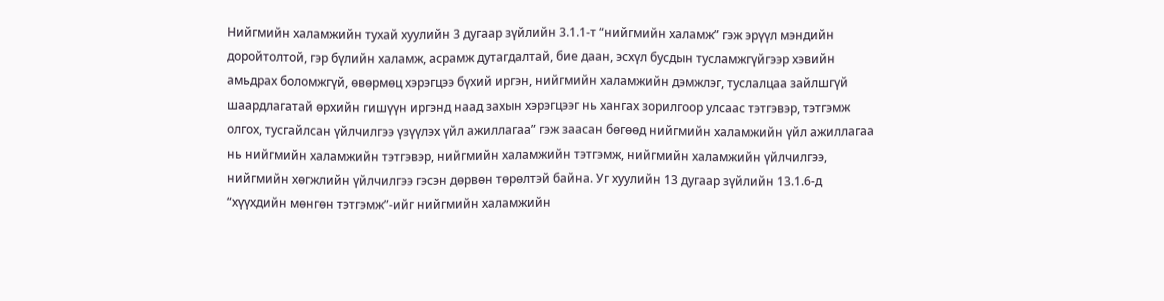Нийгмийн халамжийн тухай хуулийн 3 дугаар зүйлийн 3.1.1-т “нийгмийн халамж” гэж эрүүл мэндийн доройтолтой, гэр бүлийн халамж, асрамж дутагдалтай, бие даан, эсхүл бусдын тусламжгүйгээр хэвийн амьдрах боломжгүй, өвөрмөц хэрэгцээ бүхий иргэн, нийгмийн халамжийн дэмжлэг, туслалцаа зайлшгүй шаардлагатай өрхийн гишүүн иргэнд наад захын хэрэгцээг нь хангах зорилгоор улсаас тэтгэвэр, тэтгэмж олгох, тусгайлсан үйлчилгээ үзүүлэх үйл ажиллагаа” гэж заасан бөгөөд нийгмийн халамжийн үйл ажиллагаа нь нийгмийн халамжийн тэтгэвэр, нийгмийн халамжийн тэтгэмж, нийгмийн халамжийн үйлчилгээ, нийгмийн хөгжлийн үйлчилгээ гэсэн дөрвөн төрөлтэй байна. Уг хуулийн 13 дугаар зүйлийн 13.1.6-д “хүүхдийн мөнгөн тэтгэмж”-ийг нийгмийн халамжийн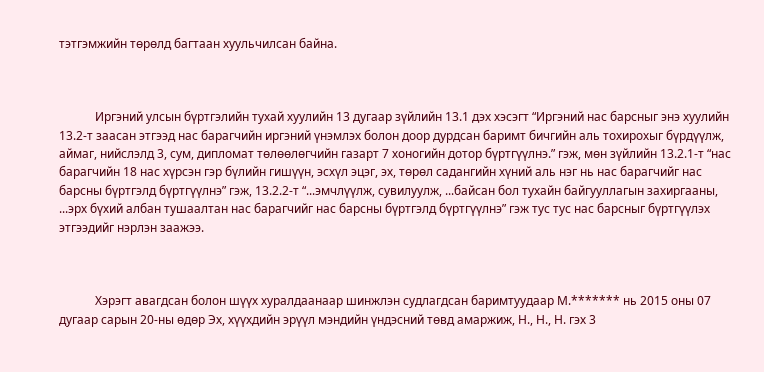тэтгэмжийн төрөлд багтаан хуульчилсан байна.



            Иргэний улсын бүртгэлийн тухай хуулийн 13 дугаар зүйлийн 13.1 дэх хэсэгт “Иргэний нас барсныг энэ хуулийн 13.2-т заасан этгээд нас барагчийн иргэний үнэмлэх болон доор дурдсан баримт бичгийн аль тохирохыг бүрдүүлж, аймаг, нийслэлд 3, сум, дипломат төлөөлөгчийн газарт 7 хоногийн дотор бүртгүүлнэ.” гэж, мөн зүйлийн 13.2.1-т “нас барагчийн 18 нас хүрсэн гэр бүлийн гишүүн, эсхүл эцэг, эх, төрөл садангийн хүний аль нэг нь нас барагчийг нас барсны бүртгэлд бүртгүүлнэ” гэж, 13.2.2-т “...эмчлүүлж, сувилуулж, ...байсан бол тухайн байгууллагын захиргааны, ...эрх бүхий албан тушаалтан нас барагчийг нас барсны бүртгэлд бүртгүүлнэ” гэж тус тус нас барсныг бүртгүүлэх этгээдийг нэрлэн заажээ.



            Хэрэгт авагдсан болон шүүх хуралдаанаар шинжлэн судлагдсан баримтуудаар М.******* нь 2015 оны 07 дугаар сарын 20-ны өдөр Эх, хүүхдийн эрүүл мэндийн үндэсний төвд амаржиж, Н., Н., Н. гэх 3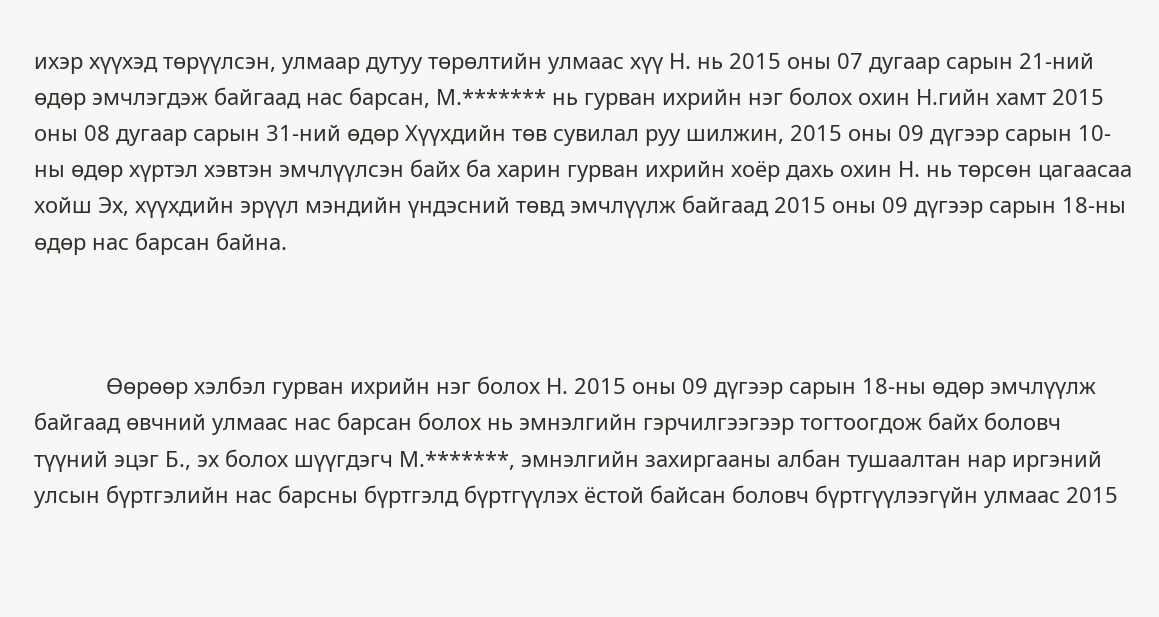ихэр хүүхэд төрүүлсэн, улмаар дутуу төрөлтийн улмаас хүү Н. нь 2015 оны 07 дугаар сарын 21-ний өдөр эмчлэгдэж байгаад нас барсан, М.******* нь гурван ихрийн нэг болох охин Н.гийн хамт 2015 оны 08 дугаар сарын 31-ний өдөр Хүүхдийн төв сувилал руу шилжин, 2015 оны 09 дүгээр сарын 10-ны өдөр хүртэл хэвтэн эмчлүүлсэн байх ба харин гурван ихрийн хоёр дахь охин Н. нь төрсөн цагаасаа хойш Эх, хүүхдийн эрүүл мэндийн үндэсний төвд эмчлүүлж байгаад 2015 оны 09 дүгээр сарын 18-ны өдөр нас барсан байна.



            Өөрөөр хэлбэл гурван ихрийн нэг болох Н. 2015 оны 09 дүгээр сарын 18-ны өдөр эмчлүүлж байгаад өвчний улмаас нас барсан болох нь эмнэлгийн гэрчилгээгээр тогтоогдож байх боловч түүний эцэг Б., эх болох шүүгдэгч М.*******, эмнэлгийн захиргааны албан тушаалтан нар иргэний улсын бүртгэлийн нас барсны бүртгэлд бүртгүүлэх ёстой байсан боловч бүртгүүлээгүйн улмаас 2015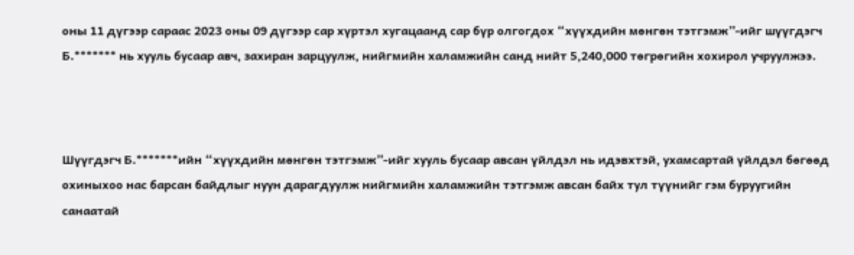оны 11 дүгээр сараас 2023 оны 09 дүгээр сар хүртэл хугацаанд сар бүр олгогдох “хүүхдийн мөнгөн тэтгэмж”-ийг шүүгдэгч Б.******* нь хууль бусаар авч, захиран зарцуулж, нийгмийн халамжийн санд нийт 5,240,000 төгрөгийн хохирол учруулжээ.



Шүүгдэгч Б.*******ийн “хүүхдийн мөнгөн тэтгэмж”-ийг хууль бусаар авсан үйлдэл нь идэвхтэй, ухамсартай үйлдэл бөгөөд охиныхоо нас барсан байдлыг нуун дарагдуулж нийгмийн халамжийн тэтгэмж авсан байх тул түүнийг гэм буруугийн санаатай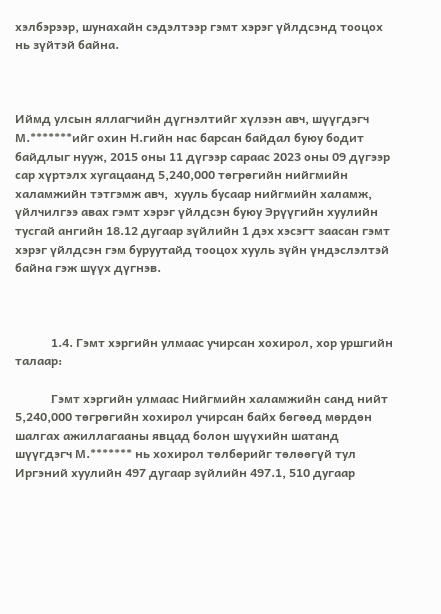хэлбэрээр, шунахайн сэдэлтээр гэмт хэрэг үйлдсэнд тооцох нь зүйтэй байна.



Иймд улсын яллагчийн дүгнэлтийг хүлээн авч, шүүгдэгч М.*******ийг охин Н.гийн нас барсан байдал буюу бодит байдлыг нууж, 2015 оны 11 дүгээр сараас 2023 оны 09 дүгээр сар хүртэлх хугацаанд 5,240,000 төгрөгийн нийгмийн халамжийн тэтгэмж авч,  хууль бусаар нийгмийн халамж, үйлчилгээ авах гэмт хэрэг үйлдсэн буюу Эрүүгийн хуулийн тусгай ангийн 18.12 дугаар зүйлийн 1 дэх хэсэгт заасан гэмт хэрэг үйлдсэн гэм буруутайд тооцох хууль зүйн үндэслэлтэй байна гэж шүүх дүгнэв.



            1.4. Гэмт хэргийн улмаас учирсан хохирол, хор уршгийн талаар:

            Гэмт хэргийн улмаас Нийгмийн халамжийн санд нийт 5,240,000 төгрөгийн хохирол учирсан байх бөгөөд мөрдөн шалгах ажиллагааны явцад болон шүүхийн шатанд шүүгдэгч М.******* нь хохирол төлбөрийг төлөөгүй тул Иргэний хуулийн 497 дугаар зүйлийн 497.1, 510 дугаар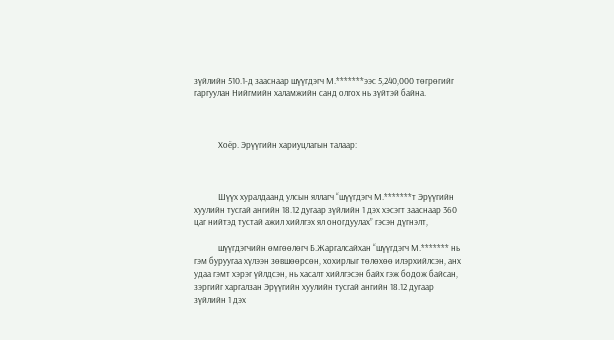зүйлийн 510.1-д зааснаар шүүгдэгч М.*******ээс 5,240,000 төгрөгийг гаргуулан Нийгмийн халамжийн санд олгох нь зүйтэй байна.



            Хоёр. Эрүүгийн хариуцлагын талаар:



            Шүүх хуралдаанд улсын яллагч “шүүгдэгч М.*******т Эрүүгийн хуулийн тусгай ангийн 18.12 дугаар зүйлийн 1 дэх хэсэгт зааснаар 360 цаг нийтэд тустай ажил хийлгэх ял оногдуулах” гэсэн дүгнэлт,

            шүүгдэгчийн өмгөөлөгч Б.Жаргалсайхан “шүүгдэгч М.******* нь гэм буруугаа хүлээн зөвшөөрсөн, хохирлыг төлөхөө илэрхийлсэн, анх удаа гэмт хэрэг үйлдсэн, нь хасалт хийлгэсэн байх гэж бодож байсан, зэргийг харгалзан Эрүүгийн хуулийн тусгай ангийн 18.12 дугаар зүйлийн 1 дэх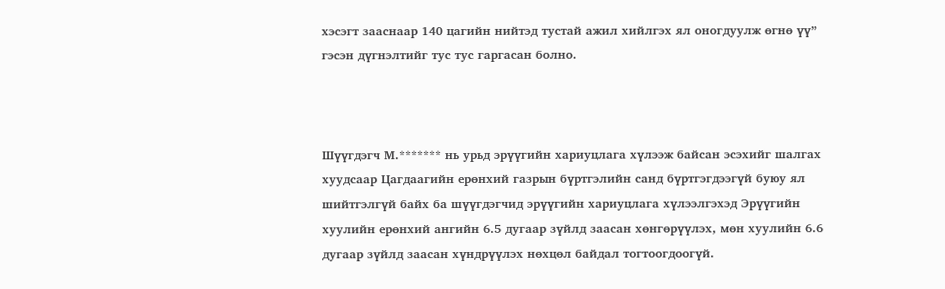хэсэгт зааснаар 140 цагийн нийтэд тустай ажил хийлгэх ял оногдуулж өгнө үү” гэсэн дүгнэлтийг тус тус гаргасан болно.



Шүүгдэгч М.******* нь урьд эрүүгийн хариуцлага хүлээж байсан эсэхийг шалгах хуудсаар Цагдаагийн ерөнхий газрын бүртгэлийн санд бүртгэгдээгүй буюу ял шийтгэлгүй байх ба шүүгдэгчид эрүүгийн хариуцлага хүлээлгэхэд Эрүүгийн хуулийн ерөнхий ангийн 6.5 дугаар зүйлд заасан хөнгөрүүлэх, мөн хуулийн 6.6 дугаар зүйлд заасан хүндрүүлэх нөхцөл байдал тогтоогдоогүй.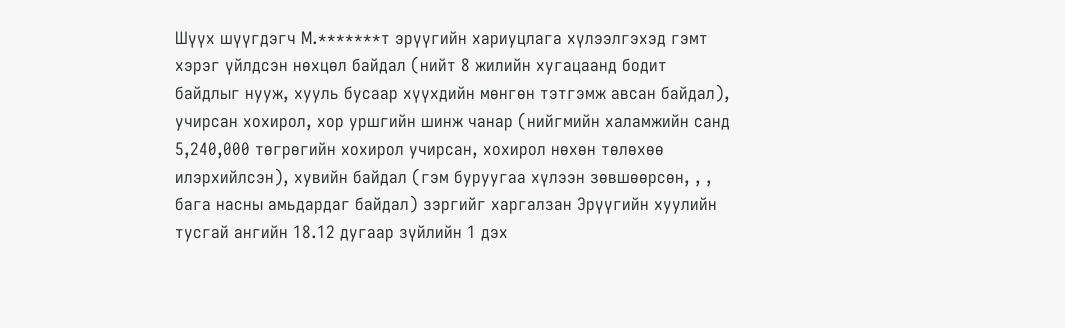Шүүх шүүгдэгч М.*******т эрүүгийн хариуцлага хүлээлгэхэд гэмт хэрэг үйлдсэн нөхцөл байдал (нийт 8 жилийн хугацаанд бодит байдлыг нууж, хууль бусаар хүүхдийн мөнгөн тэтгэмж авсан байдал), учирсан хохирол, хор уршгийн шинж чанар (нийгмийн халамжийн санд 5,240,000 төгрөгийн хохирол учирсан, хохирол нөхөн төлөхөө илэрхийлсэн), хувийн байдал (гэм буруугаа хүлээн зөвшөөрсөн, , , бага насны амьдардаг байдал) зэргийг харгалзан Эрүүгийн хуулийн тусгай ангийн 18.12 дугаар зүйлийн 1 дэх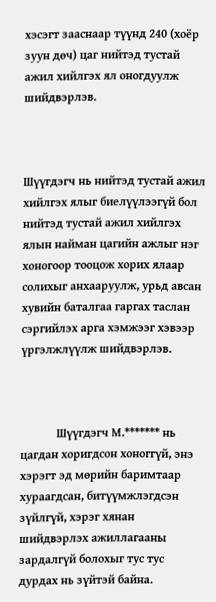хэсэгт зааснаар түүнд 240 (хоёр зуун дөч) цаг нийтэд тустай ажил хийлгэх ял оногдуулж шийдвэрлэв.



Шүүгдэгч нь нийтэд тустай ажил хийлгэх ялыг биелүүлээгүй бол нийтэд тустай ажил хийлгэх ялын найман цагийн ажлыг нэг хоногоор тооцож хорих ялаар солихыг анхааруулж, урьд авсан хувийн баталгаа гаргах таслан сэргийлэх арга хэмжээг хэвээр үргэлжлүүлж шийдвэрлэв.



            Шүүгдэгч М.******* нь цагдан хоригдсон хоноггүй, энэ хэрэгт эд мөрийн баримтаар хураагдсан, битүүмжлэгдсэн зүйлгүй, хэрэг хянан шийдвэрлэх ажиллагааны зардалгүй болохыг тус тус дурдах нь зүйтэй байна.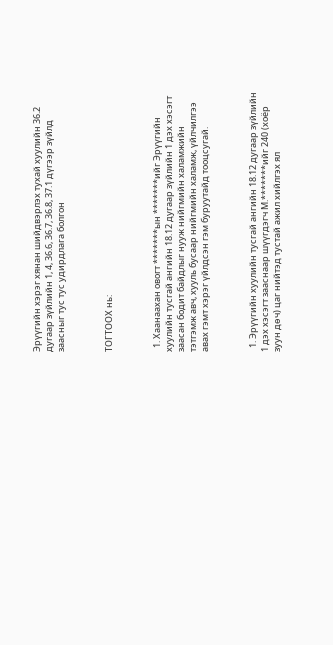Эрүүгийн хэрэг хянан шийдвэрлэх тухай хуулийн 36.2 дугаар зүйлийн 1, 4, 36.6, 36.7, 36.8, 37.1 дүгээр зүйлд заасныг тус тус удирдлага болгон



ТОГТООХ нь:



  1. Хаанаахан овогт *******ын *******ийг Эрүүгийн хуулийн тусгай ангийн 18.12 дугаар зүйлийн 1 дэх хэсэгт заасан бодит байдлыг нууж нийгмийн халамжийн тэтгэмж авч, хууль бусаар нийгмийн халамж, үйлчилгээ авах гэмт хэрэг үйлдсэн гэм буруутайд тооцсугай.



  1. Эрүүгийн хуулийн тусгай ангийн 18.12 дугаар зүйлийн 1 дэх хэсэгт зааснаар шүүгдэгч М.*******ийг 240 (хоёр зуун дөч) цаг нийтэд тустай ажил хийлгэх ял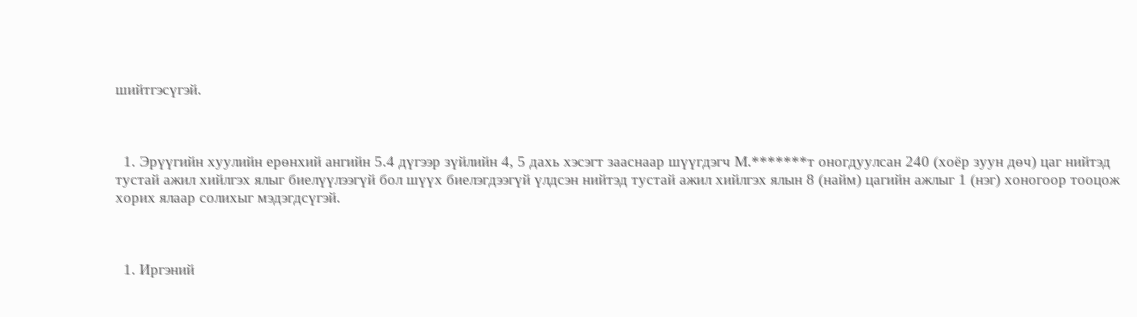шийтгэсүгэй.



  1. Эрүүгийн хуулийн ерөнхий ангийн 5.4 дүгээр зүйлийн 4, 5 дахь хэсэгт зааснаар шүүгдэгч М.*******т оногдуулсан 240 (хоёр зуун дөч) цаг нийтэд тустай ажил хийлгэх ялыг биелүүлээгүй бол шүүх биелэгдээгүй үлдсэн нийтэд тустай ажил хийлгэх ялын 8 (найм) цагийн ажлыг 1 (нэг) хоногоор тооцож хорих ялаар солихыг мэдэгдсүгэй.



  1. Иргэний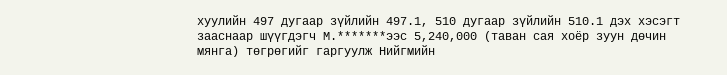хуулийн 497 дугаар зүйлийн 497.1, 510 дугаар зүйлийн 510.1 дэх хэсэгт зааснаар шүүгдэгч М.*******ээс 5,240,000 (таван сая хоёр зуун дөчин мянга) төгрөгийг гаргуулж Нийгмийн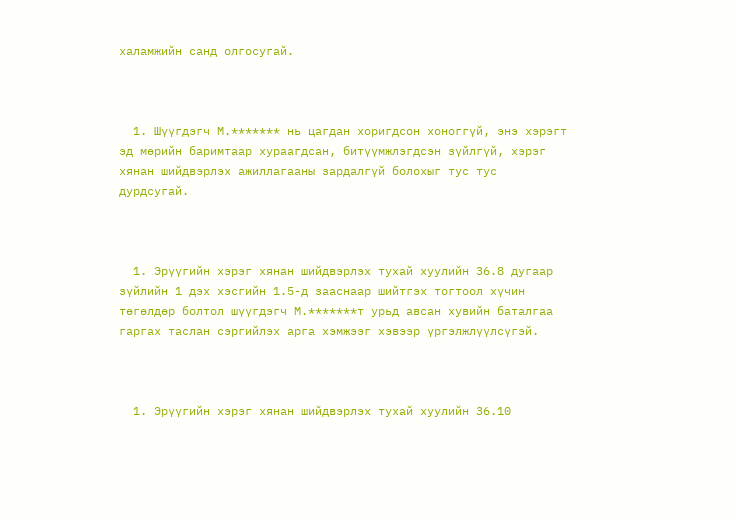халамжийн санд олгосугай.



  1. Шүүгдэгч М.******* нь цагдан хоригдсон хоноггүй, энэ хэрэгт эд мөрийн баримтаар хураагдсан, битүүмжлэгдсэн зүйлгүй, хэрэг хянан шийдвэрлэх ажиллагааны зардалгүй болохыг тус тус дурдсугай.



  1. Эрүүгийн хэрэг хянан шийдвэрлэх тухай хуулийн 36.8 дугаар зүйлийн 1 дэх хэсгийн 1.5-д зааснаар шийтгэх тогтоол хүчин төгөлдөр болтол шүүгдэгч М.*******т урьд авсан хувийн баталгаа гаргах таслан сэргийлэх арга хэмжээг хэвээр үргэлжлүүлсүгэй.



  1. Эрүүгийн хэрэг хянан шийдвэрлэх тухай хуулийн 36.10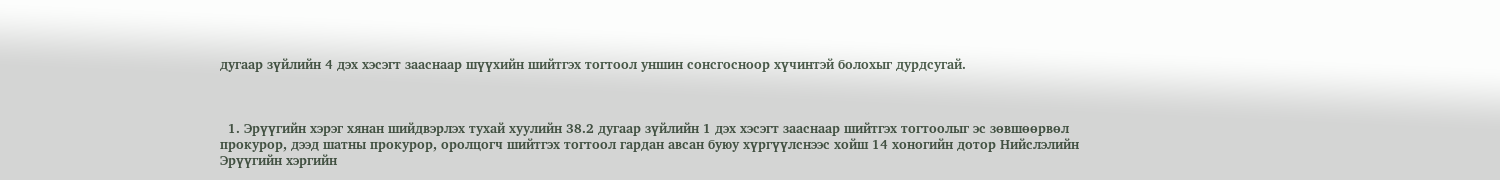дугаар зүйлийн 4 дэх хэсэгт зааснаар шүүхийн шийтгэх тогтоол уншин сонсгосноор хүчинтэй болохыг дурдсугай.



  1. Эрүүгийн хэрэг хянан шийдвэрлэх тухай хуулийн 38.2 дугаар зүйлийн 1 дэх хэсэгт зааснаар шийтгэх тогтоолыг эс зөвшөөрвөл прокурор, дээд шатны прокурор, оролцогч шийтгэх тогтоол гардан авсан буюу хүргүүлснээс хойш 14 хоногийн дотор Нийслэлийн Эрүүгийн хэргийн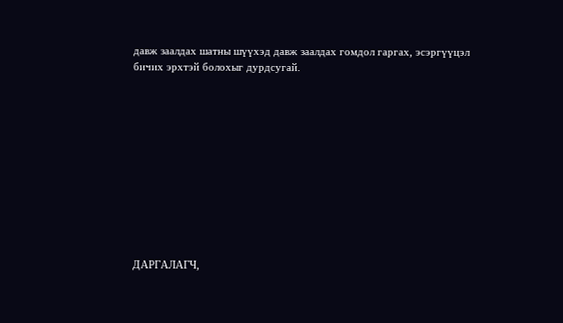давж заалдах шатны шүүхэд давж заалдах гомдол гаргах, эсэргүүцэл бичих эрхтэй болохыг дурдсугай.











ДАРГАЛАГЧ,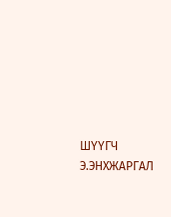ШҮҮГЧ                                         Э.ЭНХЖАРГАЛ